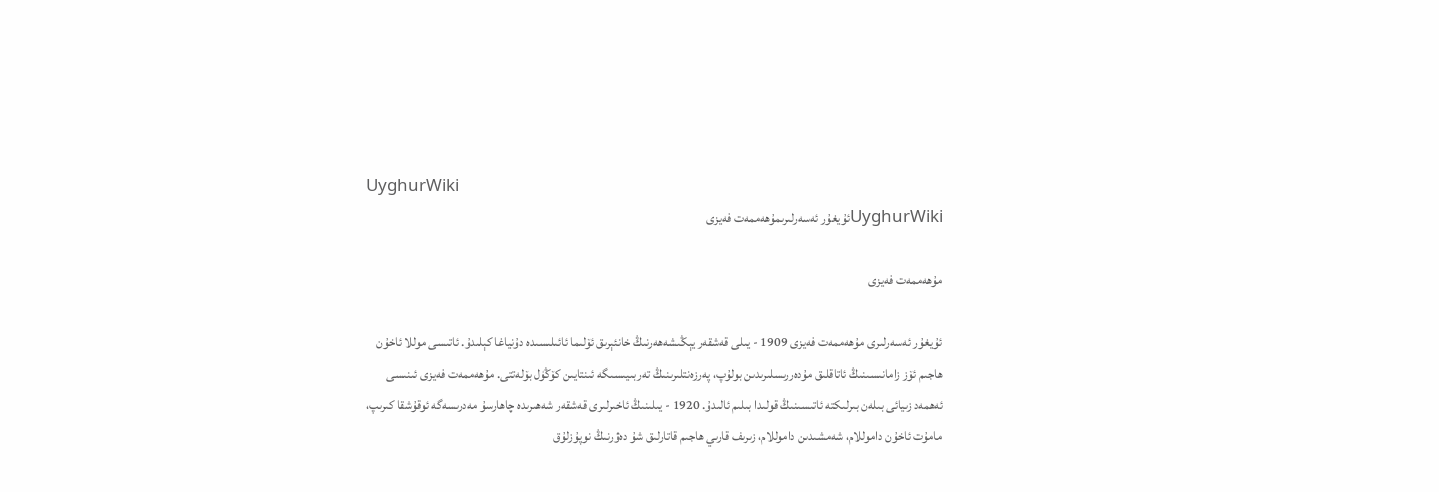UyghurWiki
UyghurWikiئۇيغۇر ئەسەرلىرىمۇھەممەت فەيزى

مۇھەممەت فەيزى

ئۇيغۇر ئەسەرلىرى مۇھەممەت فەيزى 1909 - يىلى قەشقەر يېڭىشەھەرنىڭ خانئېرىق ئۆلىما ئائىلىسىدە دۇنياغا كېلىدۇ. ئاتىسى موللا ئاخۇن ھاجىم ئۆز زامانىسىنىڭ ئاتاقلىق مۇدەررىسلىرىدىن بولۇپ، پەرزەنتلىرىنىڭ تەربىيىسىگە ئىنتايىن كۆڭۈل بۆلەتتى. مۇھەممەت فەيزى ئىنىسى ئەھمەد زىيائى بىلەن بىرلىكتە ئاتىسىنىڭ قولىدا بىلىم ئالىدۇ. 1920 - يىلىنىڭ ئاخىرلىرى قەشقەر شەھىرىدە چاھارسۇ مەدرىسەگە ئوقۇشقا كىرىپ، مامۇت ئاخۇن داموللام، شەمشىدىن داموللام، زىرىف قارىي ھاجىم قاتارلىق شۇ دەۋرنىڭ نوپۇزلۇق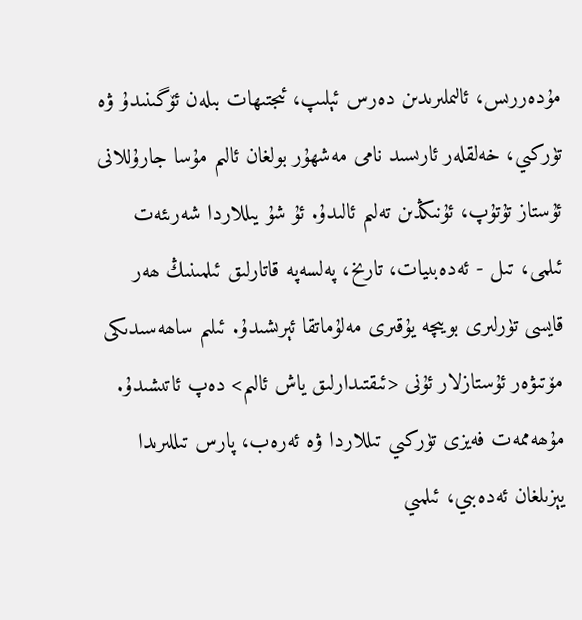مۇدەررىس، ئالىملىرىدىن دەرس ئېلىپ، ئىجتىھات بىلەن ئۆگىنىدۇ ۋە تۈركىي، خەلقلەر ئارىسىد نامى مەشھۇر بولغان ئالىم مۇسا جارۇللانى ئۇستاز تۇتۇپ، ئۇنىڭدىن تەلىم ئالىدۇ. ئۇ شۇ يىللاردا شەرىئەت ئىلمى، تىل - ئەدەبىيات، تارىخ، پەلسەپە قاتارلىق ئىلمىنىڭ ھەر قايسى تۈرلىرى بويىچە يۇقىرى مەلۇماتقا ئېرىشىدۇ. ئىلىم ساھەسىدىكى مۆتىۋەر ئۇستازلار ئۇنى <ئىقتىدارلىق ياش ئالىم> دەپ ئاتىشىدۇ. مۇھەممەت فەيزى تۈركىي تىللاردا ۋە ئەرەب، پارس تىللىرىدا يېزىلغان ئەدەبىي، ئىلمىي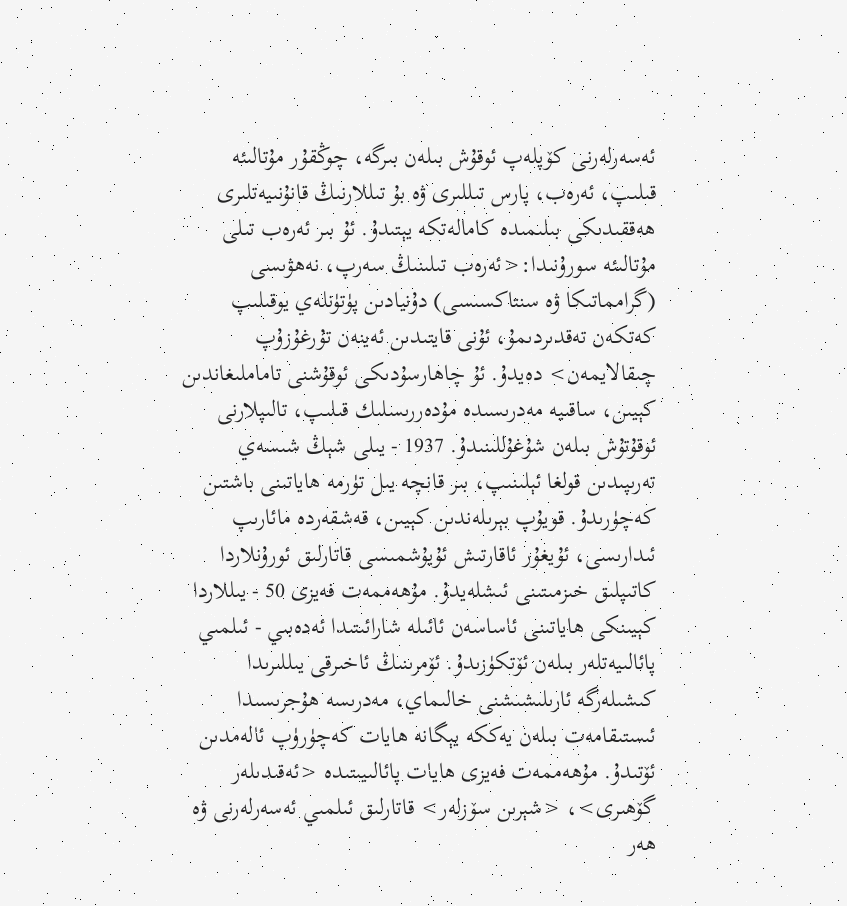ئەسەرلەرنى كۆپلەپ ئوقۇش بىلەن بىرگە، چوڭقۇر مۇتالىئە قىلىپ، ئەرەب، پارس تىللىرى ۋە بۇ تىللارنىڭ قانۇنىيەتلىرى ھەققىدىكى بىلىمىدە كامالەتكە يېتىدۇ. ئۇ بىر ئەرەب تىلى مۇتالىئە سورۇنىدا:<ئەرەب تىلىنىڭ سەرپ، نەھۋىسى (گرامماتىكا ۋە سنتاكسىسى) دۇنيادىن پۈتۈنلەي يوقىلىپ كەتكەن تەقدىردىمۇ، ئۇنى قايتىدىن ئەينەن تۇرغۇزۇپ چىقالايمەن> دەيدۇ. ئۇ چاھارسۇدىكى ئوقۇشنى تاماملىغاندىن كېيىن، ساقىيە مەدرىسىدە مۇدەررىسلىك قىلىپ، تالىپلارنى ئوقۇتۇش بىلەن شۇغۇللىنىدۇ. 1937 - يىلى شېڭ شىسەي تەرىپىدىن قولغا ئېلىنىپ، بىر قانچە يىل تۈرمە ھاياتىنى باشتىن كەچۈرىدۇ. قويۇپ بېرىلەندىن كېيىن، قەشقەردە مائارىپ ئىدارىسى، ئۇيغۇر ئاقارتىش ئۇيۇشمىسى قاتارلىق ئورۇنلاردا كاتىپلىق خىزمىتىنى ئىشلەيدۇ. مۇھەممەت فەيزى 50 - يىللاردا كېيىنكى ھاياتىنى ئاساسەن ئائىلە شارائىتىدا ئەدەبىي - ئىلمىي پائالىيەتلەر بىلەن ئۆتكۈزىدۇ. ئۆمرىنىڭ ئاخىرقى يىللىرىدا كىشىلەرگە ئارىلىشىشنى خالىماي، مەدرىسە ھۇجرىسىدا ئىستىقامەت بىلەن يەككە يېگانە ھايات كەچۈرۈپ ئالەمدىن ئۆتىدۇ. مۇھەممەت فەيزى ھايات پائالىيىتىدە <ئەقىدىلەر گۆھىرى>، <شېرىن سۆزلەر> قاتارلىق ئىلمىي ئەسەرلەرنى ۋە ھەر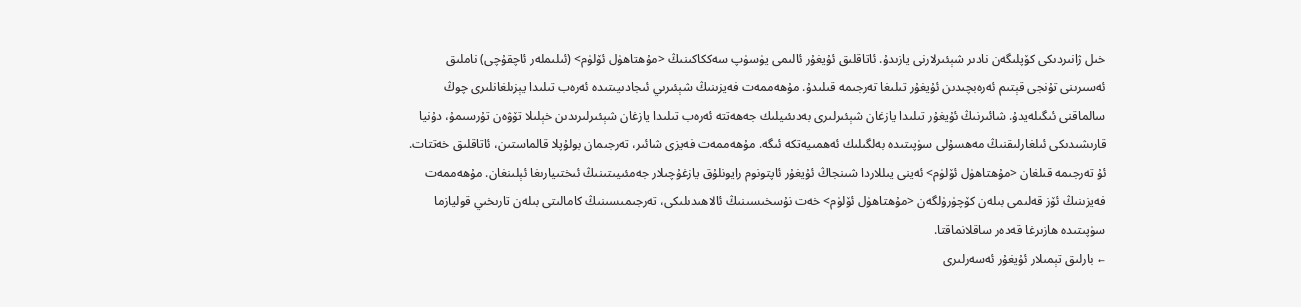خىل ژانىردىكى كۆپلىگەن نادىر شېئىرلارنى يازىدۇ. ئاتاقلىق ئۇيغۇر ئالىمى يۈسۈپ سەككاكىنىڭ <مۇھتاھۈل ئۆلۈم> (ئىلىملەر ئاچقۇچى) ناملىق ئەسىرىنى تۇنجى قېتىم ئەرەبچىدىن ئۇيغۇر تىلىغا تەرجىمە قىلىدۇ. مۇھەممەت فەيزىنىڭ شېئىرىي ئىجادىيىتىدە ئەرەب تىلىدا يېزىلغانلىرى چوڭ سالماقنى ئىگىلەيدۇ. شائىرنىڭ ئۇيغۇر تىلىدا يازغان شېئىرلىرى بەدىئىيلىك جەھەتتە ئەرەب تىلىدا يازغان شېئىرلىرىدىن خېلىلا تۆۋەن تۇرسىمۇ، دۇنيا قارىشىدىكى ئىلغارلىقنىڭ مەھسۇلى سۈپىتىدە بەلگىلىك ئەھمىيەتكە ئىگە. مۇھەممەت فەيزى شائىر، تەرجىمان بولۇپلا قالماستىن، ئاتاقلىق خەتتات. ئۇ تەرجىمە قىلغان <مۇھتاھۈل ئۆلۈم> ئەينى يىللاردا شىنجاڭ ئۇيغۇر ئاپتونوم رايونلۇق يازغۇچىلار جەمئىيىتىنىڭ ئىختىيارىغا ئېلىنغان. مۇھەممەت فەيزىنىڭ ئۆز قەلىمى بىلەن كۆچۈرۈلگەن <مۇھتاھۈل ئۆلۈم> خەت نۇسخىسىنىڭ ئالاھىدىلىكى، تەرجىمىسىنىڭ كامالىتى بىلەن تارىخىي قوليازما سۈپىتىدە ھازىرغا قەدەر ساقلانماقتا.
← بارلىق تېمىلار ئۇيغۇر ئەسەرلىرى